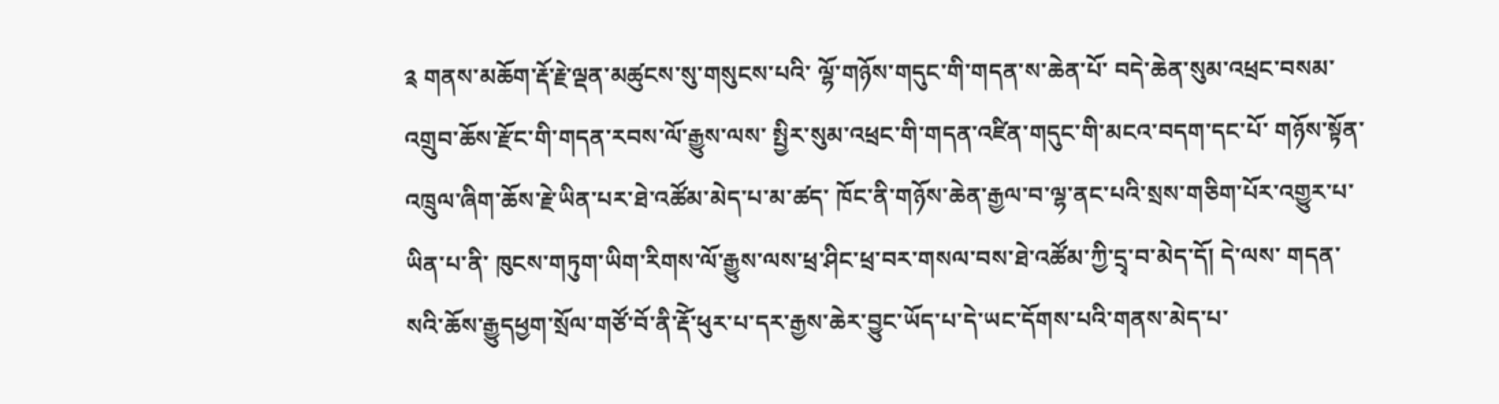༉ གནས་མཆོག་རྡོ་རྗེ་ལྡན་མཚུངས་སུ་གསུངས་པའི་ ལྷོ་གཉོས་གདུང་གི་གདན་ས་ཆེན་པོ་ བདེ་ཆེན་སུམ་འཕྲང་བསམ་འགྲུབ་ཆོས་རྫོང་གི་གདན་རབས་ལོ་རྒྱུས་ལས་ སྤྱིར་སུམ་འཕྲང་གི་གདན་འཛིན་གདུང་གི་མངའ་བདག་དང་པོ་ གཉོས་སྟོན་འཁྲུལ་ཞིག་ཆོས་རྗེ་ཡིན་པར་ཐེ་འཚོམ་མེད་པ་མ་ཚད་ ཁོང་ནི་གཉོས་ཆེན་རྒྱལ་བ་ལྷ་ནང་པའི་སྲས་གཅིག་པོར་འགྱུར་པ་ཡིན་པ་ནི་ ཁུངས་གཏུག་ཡིག་རིགས་ལོ་རྒྱུས་ལས་ཕྲ་ཤིང་ཕྲ་བར་གསལ་བས་ཐེ་འཚོམ་ཀྱི་དྲྭ་བ་མེད་དོ། དེ་ལས་ གདན་སའི་ཆོས་རྒྱུདཕྱག་སྲོལ་གཙོ་བོ་ནི་རྡོེ་ཕུར་པ་དར་རྒྱས་ཆེར་བྱུང་ཡོད་པ་དེ་ཡང་དོགས་པའི་གནས་མེད་པ་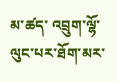མ་ཚད་ འབྲུག་ལྷོ་ལུང་པར་ཐོག་མར་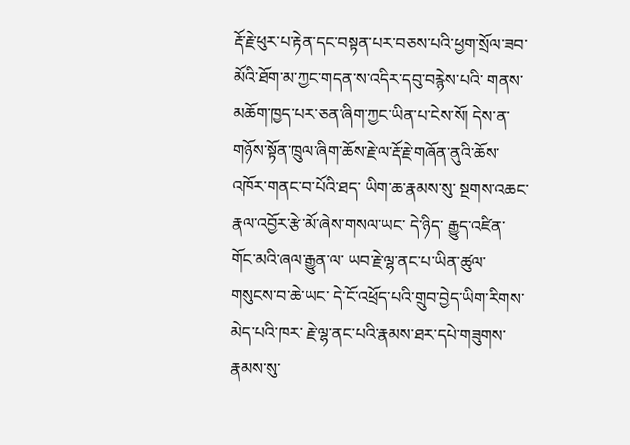རྡོ་རྗེ་ཕུར་པ་རྟེན་དང་བསྟན་པར་བཅས་པའི་ཕྱག་སྲོལ་ཟབ་མོའི་ཐོག་མ་ཀྱང་གདན་ས་འདིར་དབུ་བརྙེས་པའི་ གནས་མཆོག་ཁྱད་པར་ཅན་ཞིག་ཀྱང་ཡིན་པ་ངེས་སོ། དེས་ན་ གཉོས་སྟོན་ཁྲུལ་ཞིག་ཆོས་རྗེ་ལ་རྡོ་རྗེ་གཞོན་ནུའི་ཆོས་འཁོར་གནང་བ་པོའི་ཐད་ ཡིག་ཆ་རྣམས་སུ་ སྔགས་འཆང་རྣལ་འབྱོར་རྩེ་མོ་ཞེས་གསལ་ཡང་ དེ་ཉིད་ རྒྱུད་འཛིན་གོང་མའི་ཞལ་རྒྱུན་ལ་ ཡབ་རྗེ་ལྷ་ནང་པ་ཡིན་ཚུལ་གསུངས་བ་ཆེ་ཡང་ དེ་ངོ་འཕྲོད་པའི་གྲུབ་བྱེད་ཡིག་རིགས་མེད་པའི་ཁར་ རྗེ་ལྷ་ནང་པའི་རྣམས་ཐར་དཔེ་གཟུགས་རྣམས་སུ་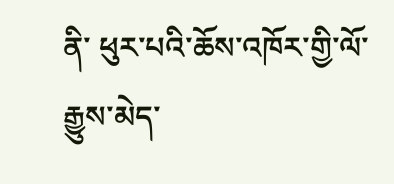ནི་ ཕུར་པའི་ཆོས་འཁོར་གྱི་ལོ་རྒྱུས་མེད་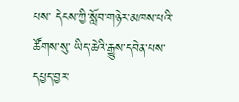པས་ དེངས་ཀྱི་སློབ་གཉེར་མཁས་པའི་ཚོགས་སུ་ ཡིད་ཆེའི་རྒྱུས་དབེན་པས་དཔྱད་བྱར་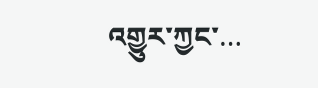འགྱུར་ཀྱང་…